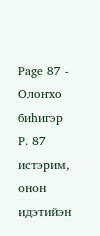Page 87 - Олоҥхо биһигэр
P. 87
истэрим, онон идэтийэн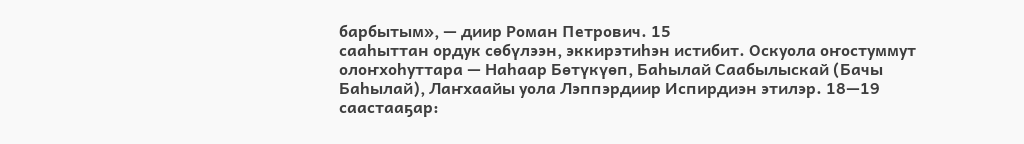барбытым», — диир Роман Петрович. 15
сааһыттан ордук сөбүлээн, эккирэтиһэн истибит. Оскуола оҥостуммут
олоҥхоһуттара — Наһаар Бөтүкүөп, Баһылай Саабылыскай (Бачы
Баһылай), Лаҥхаайы уола Лэппэрдиир Испирдиэн этилэр. 18—19
саастааҕар: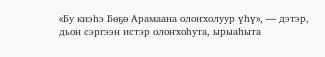«Бу киэһэ Бөҕө Арамаана олоҥхолуур үһү», — дэтэр,
дьон сэргээн истэр олоҥхоһута, ырыаһыта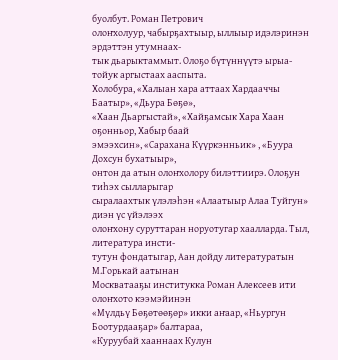буолбут. Роман Петрович
олоҥхолуур, чабырҕахтыыр, ыллыыр идэлэринэн эрдэттэн утумнаах-
тык дьарыктаммыт. Олоҕо бүтүннүүтэ ырыа-тойук аргыстаах ааспыта.
Холобура, «Халыан хара аттаах Хардааччы Баатыр», «Дьура Бөҕө»,
«Хаан Дьаргыстай», «Хайҕамсык Хара Хаан оҕонньор, Хабыр баай
эмээхсин», «Сарахана Күүркэнньик» , «Буура Дохсун бухатыыр»,
онтон да атын олоҥхолору билэттиирэ. Олоҕун тиһэх сылларыгар
сыралаахтык үлэлэһэн «Алаатыыр Алаа Туйгун» диэн үс үйэлээх
олоҥхону суруттаран норуотугар хаалларда. Тыл, литература инсти-
тутун фондатыгар, Аан дойду литературатын М.Горькай аатынан
Москватааҕы институкка Роман Алексеев ити олоҥхото кээмэйинэн
«Мүлдьү Бөҕөтөөҕөр» икки аҥаар, «Ньургун Боотурдааҕар» балтараа,
«Куруубай хааннаах Кулун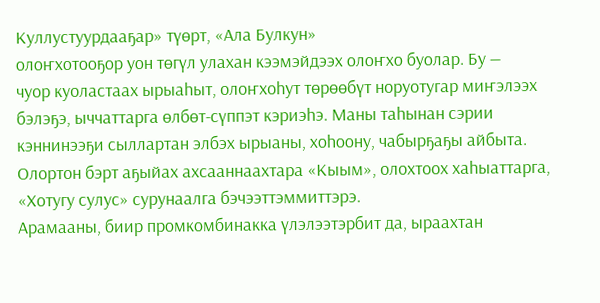Куллустуурдааҕар» түөрт, «Ала Булкун»
олоҥхотооҕор уон төгүл улахан кээмэйдээх олоҥхо буолар. Бу —
чуор куоластаах ырыаһыт, олоҥхоһут төрөөбүт норуотугар миҥэлээх
бэлэҕэ, ыччаттарга өлбөт-сүппэт кэриэһэ. Маны таһынан сэрии
кэннинээҕи сыллартан элбэх ырыаны, хоһоону, чабырҕаҕы айбыта.
Олортон бэрт аҕыйах ахсааннаахтара «Кыым», олохтоох хаһыаттарга,
«Хотугу сулус» сурунаалга бэчээттэммиттэрэ.
Арамааны, биир промкомбинакка үлэлээтэрбит да, ыраахтан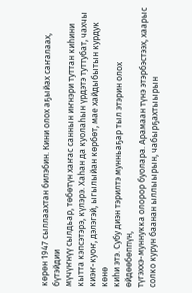көрөн 1947 сыллаахтан билэбин. Кини олох аҕыйах саҥалаах, бүтэйдии
мүчүҥнүү сылдьар, төбөтүн хаҥас саннын иҥнэри туттан киһини
кытта кэпсэтэрэ, күлэрэ. Хаһан да куолаһын үрдэтэ туттубат, чахчы
киэҥ-куоҥ, дэлэгэй, ыгылыйан көрбөт, мае хайдыбытын курдук көнө
киһи этэ. Субу диэн тэрилтэ мунньаҕар тыл этэрин олох өйдөөбөппүн,
түгэххэ-муннукка олорор буолара. Арамаан түнэ этэрбэстээх, хаарыс
солко курун баанан ыллыырын, чабырҕахтыырын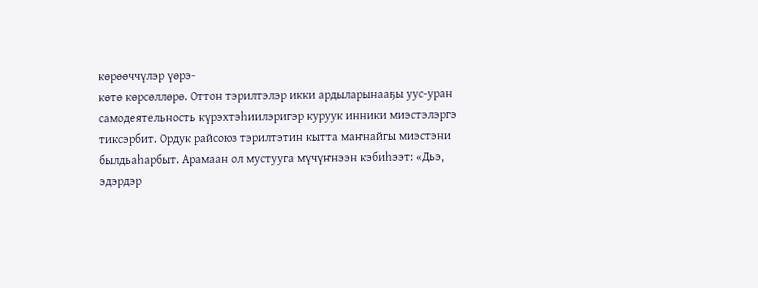көрөөччүлэр үөрэ-
көтө көрсөллөрө. Оттон тэрилтэлэр икки ардыларынааҕы уус-уран
самодеятельность күрэхтэһиилэригэр куруук инники миэстэлэргэ
тиксэрбит. Ордук райсоюз тэрилтэтин кытта маҥнайгы миэстэни
былдьаһарбыт. Арамаан ол мустууга мүчүҥнээн кэбиһээт: «Дьэ,
эдэрдэр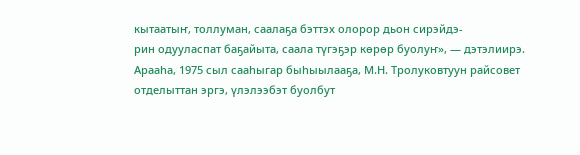кытаатыҥ, толлуман, саалаҕа бэттэх олорор дьон сирэйдэ-
рин одууласпат баҕайыта, саала түгэҕэр көрөр буолуҥ», — дэтэлиирэ.
Арааһа, 1975 сыл сааһыгар быһыылааҕа, М.Н. Тролуковтуун райсовет
отделыттан эргэ, үлэлээбэт буолбут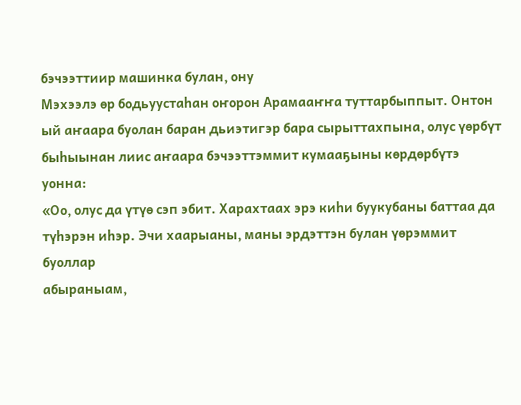бэчээттиир машинка булан, ону
Мэхээлэ өр бодьуустаһан оҥорон Арамааҥҥа туттарбыппыт. Онтон
ый аҥаара буолан баран дьиэтигэр бара сырыттахпына, олус үөрбүт
быһыынан лиис аҥаара бэчээттэммит кумааҕыны көрдөрбүтэ уонна:
«Оо, олус да үтүө сэп эбит. Харахтаах эрэ киһи буукубаны баттаа да
түһэрэн иһэр. Эчи хаарыаны, маны эрдэттэн булан үөрэммит буоллар
абыраныам,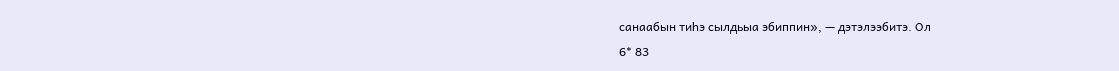санаабын тиһэ сылдьыа эбиппин», — дэтэлээбитэ. Ол
6* 83